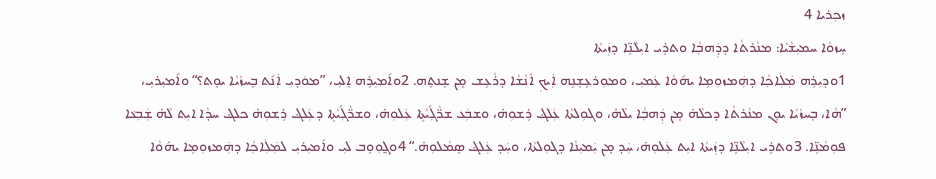ܙܟ݂ܪܝܐ 4
ܚܸܙܘܵܐ ܚܡܝܼܫܵܝܵܐ: ܡܢܵܪܬܵܐ ܕܕܲܗܒ݂ܵܐ ܘܬܪܹܝ ܐܝܼܠܵܢܹ̈ܐ ܕܙܲܝܬܵܐ
1ܘܕܝܼܪܹܗ ܡܲܠܲܐܟ݂ܵܐ ܕܗܲܡܙܘܼܡܹܐ ܝܗ݇ܘܵܐ ܥܲܡܝܼ، ܘܡܘܼܪܥܸܫܸܢܹܗ ܐܲܝܟ݂ ܐ݇ܢܵܫܵܐ ܕܪܵܥܹܫ ܡ̣ܢ ܫܸܢܬܹܗ. 2ܘܐ݇ܡܝܼܪܹܗ ܐܸܠܝܼ، ”ܡܘܿܕܝܼ ܐܲܢ݇ܬ ܒܸܚܙܵܝܵܐ ܝܘܸܬ؟“ ܘܐ݇ܡܝܼܪܝܼ، ”ܗܵܐ، ܒܸܚܙܵܝܵܐ ܝܘܸܢ ܡܢܵܪܬܵܐ ܕܟܠܵܗ̇ ܡ̣ܢ ܕܲܗܒ݂ܵܐ ܝܠܵܗ̇، ܘܓܘܼܠܬܵܐ ܥܲܠܔ ܪܹܫܘܼܗ̇، ܘܫܒܲܥ ܫܪ̈ܵܓ݂݇ܝܵܬܹܐ ܥܲܠܘܼܗ̇، ܘܫܪ̈ܵܓ݂݇ܝܵܬܹܐ ܕܥܲܠܔ ܪܹܫܘܼܗ̇ ܟܠܔ ܚܕܵܐ ܐܝܼܬ ܠܵܗ̇ ܫܲܒ݂ܥܵܐ ܦܘܼܡܵܢܹ̈ܐ. 3ܘܬܪܹܝ ܐܝܼܠܵܢܹ̈ܐ ܕܙܲܝܬܵܐ ܐܝܼܬ ܥܲܠܘܼܗ̇، ܚܲܕ ܡ̣ܢ ܝܲܡܝܼܢܵܐ ܕܓܘܼܠܬܵܐ، ܘܚܲܕ ܥܲܠܔ ܣܸܡܵܠܘܼܗ̇.“ 4ܘܓ̰ܘܼܘܸܒ ܠܝܼ ܘܐ݇ܡܝܼܪܝܼ ܠܡܲܠܲܐܟ݂ܵܐ ܕܗܲܡܙܘܼܡܹܐ ܝܗ݇ܘܵܐ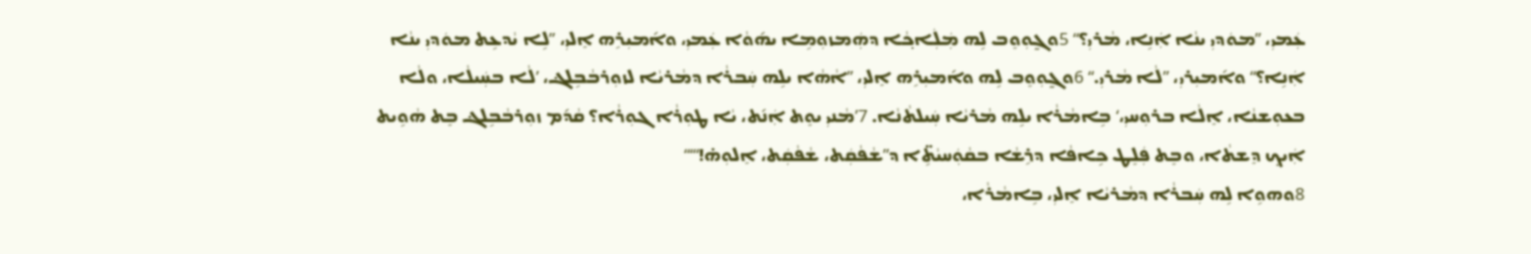ܥܲܡܝܼ، ”ܡܘܿܕܝܼ ܝܢܵܐ ܐܲܢܹܐ، ܡܵܪܝܼ؟“ 5ܘܓ̰ܘܼܘܸܒ ܠܹܗ ܡܲܠܲܐܟ݂ܵܐ ܕܗܲܡܙܘܼܡܹܐ ܝܗ݇ܘܵܐ ܥܲܡܝܼ، ܘܐ݇ܡܝܼܪܹܗ ܐܸܠܝܼ، ”ܠܹܐ ܝܵܕܥܹܬ ܡܘܿܕܝܼ ܝܢܵܐ ܐܲܢܹܐ؟“ ܘܐ݇ܡܝܼܪܝܼ، ”ܠܵܐ ܡܵܪܝܼ.“ 6ܘܓ̰ܘܼܘܸܒ ܠܹܗ ܘܐ݇ܡܝܼܪܹܗ ܐܸܠܝܼ، ”ܐܵܗܵܐ ܝܠܹܗ ܚܲܒܪܵܐ ܕܡܵܪܝܵܐ ܠܙܘܼܪܒܵܒܹܠܔ، ’ܠܵܐ ܒܚܲܝܠܵܐ، ܘܠܵܐ ܒܥܘܼܫܢܵܐ، ܐܸܠܵܐ ܒܪܘܼܚܝܼ،‘ ܒܹܐܡܵܪܵܐ ܝܠܹܗ ܡܵܪܝܵܐ ܚܲܝܠܬܵܢܵܐ. 7’ܡܵܢܝܼ ܝܘܸܬ ܐܲܢ݇ܬ، ܝܵܐ ܛܘܼܪܵܐ ܓܘܼܪܵܐ؟ ܩܵܕ݇ܡ ܙܘܼܪܒܵܒܹܠܔ ܒܸܬ ܗܵܘܹܝܬ ܐܲܝܟ݂ ܕܸܫܬܵܐ، ܘܒܸܬ ܦܲܠܸܛ ܟܹܐܦܵܐ ܕܪܹܫܵܐ ܒܩܵܘܲܚܝܵܬܹ̈ܐ ܕ”ܫܵܦܵܩܲܬ، ܫܵܦܵܩܲܬ، ܐܸܠܘܼܗ̇!“‘“
8ܘܗܘܹܐ ܠܹܗ ܚܲܒܪܵܐ ܕܡܵܪܝܵܐ ܐܸܠܝܼ، ܒܹܐܡܵܪܵܐ،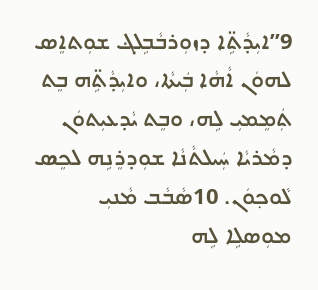9”ܐܝܼܕܵܬܹ̈ܐ ܕܙܘܼܪܒܵܒܹܠܔ ܫܘܼܬܐܸܣ ܠܗܘܿܢ ܐܵܗܵܐ ܒܲܝܬܵܐ، ܘܐܝܼܕܵܬܹ̈ܗ ܒܸܬ ܬܲܡܸܡܝܼ ܠܹܗ، ܘܒܸܬ ܝܵܕܥܝܼܬܘܿܢ ܕܡܵܪܝܵܐ ܚܲܝܠܬܵܢܵܐ ܫܘܼܕܪܸܢܹܗ ܠܟܸܣ ܠܵܘܟ݂ܘܿܢ. 10ܣܵܒܵܒ ܡܵܢܝܼ ܡܘܼܣܠܹܐ ܠܹܗ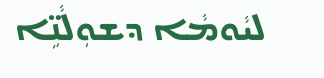ܠܝܵܘܡܵܐ ܕܫܘܼܠܵܢܹ̈ܐ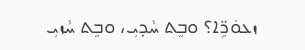ܙܥܘܿܪܹ̈ܐ؟ ܘܒܸܬ ܚܵܕܝܼ، ܘܒܸܬ ܚܵܙܝܼ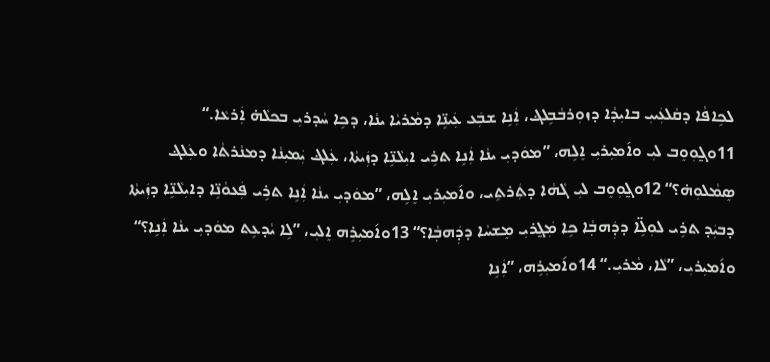ܠܟܹܐܦܵܐ ܕܩܵܠܥܲܝܝܼ ܒܐܝܼܕܵܐ ܕܙܘܼܪܒܵܒܹܠܔ، ܐܲܢܹܐ ܫܒܲܥ ܥܲܝܢܹ̈ܐ ܕܡܵܪܝܵܐ ܝܢܵܐ، ܕܟܹܐ ܚܵܕܪܝܼ ܒܟܠܵܗ̇ ܐܲܪܥܵܐ.“
11ܘܓ̰ܘܼܘܸܒ ܠܝܼ ܘܐ݇ܡܝܼܪܝܼ ܐܸܠܹܗ، ”ܡܘܿܕܝܼ ܝܢܵܐ ܐܲܢܹܐ ܬܪܹܝ ܐܝܼܠܵܢܹ̈ܐ ܕܙܲܝܬܵܐ، ܥܲܠܔ ܝܲܡܝܼܢܵܐ ܕܡܢܵܪܬܵܐ ܘܥܲܠܔ ܣܸܡܵܠܘܼܗ̇؟“ 12ܘܓ̰ܘܼܘܸܒ ܠܝܼ ܓܵܗܵܐ ܕܬܲܪܬܹܝ، ܘܐ݇ܡܝܼܪܝܼ ܐܸܠܹܗ، ”ܡܘܿܕܝܼ ܝܢܵܐ ܐܲܢܹܐ ܬܪܹܝ ܦܲܥܘܵܢܹ̈ܐ ܕܐܝܼܠܵܢܹ̈ܐ ܕܙܲܝܬܵܐ ܕܒܝܲܕ ܬܪܹܝ ܠܘܼܠܹ̈ܐ ܕܕܲܗܒ݂ܵܐ ܟܹܐ ܡܲܓ̰ܪܝܼ ܡܸܫܚܵܐ ܕܕܲܗܒ݂ܵܐ؟“ 13ܘܐ݇ܡܝܼܪܹܗ ܐܸܠܝܼ، ”ܠܹܐ ܝܵܕܥܹܬ ܡܘܿܕܝܼ ܝܢܵܐ ܐܲܢܹܐ؟“ ܘܐ݇ܡܝܼܪܝܼ، ”ܠܵܐ، ܡܵܪܝܼ.“ 14ܘܐ݇ܡܝܼܪܹܗ، ”ܐܲܢܹܐ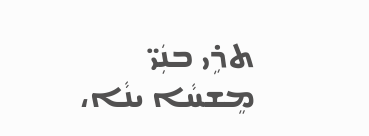ܬܪܹܝ ܒܢܲܝ̈ ܡܸܫܚܵܐ ܝܢܵܐ،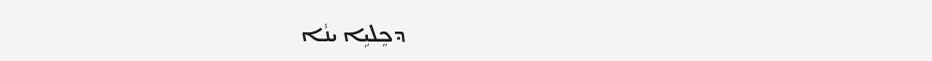ܕܟܸܠܝܹܐ ܝܢܵܐ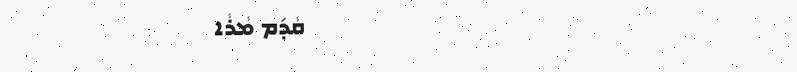ܩܵܕ݇ܡ ܡܵܪܵܐ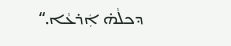ܕܟܠܵܗ̇ ܐܲܪܥܵܐ.“